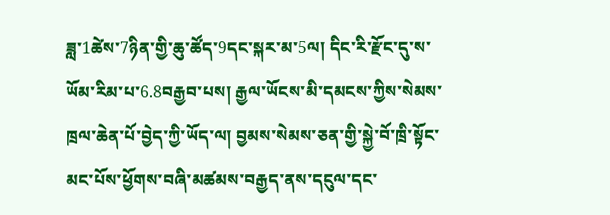ཟླ་1ཚེས་7ཉིན་གྱི་ཆུ་ཚོད་9དང་སྐར་མ་5ལ། དིང་རི་རྫོང་དུ་ས་ཡོམ་རིམ་པ་6.8བརྒྱབ་པས། རྒྱལ་ཡོངས་མི་དམངས་ཀྱིས་སེམས་ཁྲལ་ཆེན་པོ་བྱེད་ཀྱི་ཡོད་ལ། བྱམས་སེམས་ཅན་གྱི་སྐྱེ་བོ་ཁྲི་སྟོང་མང་པོས་ཕྱོགས་བཞི་མཚམས་བརྒྱད་ནས་དངུལ་དང་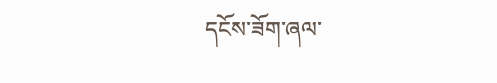དངོས་ཟོག་ཞལ་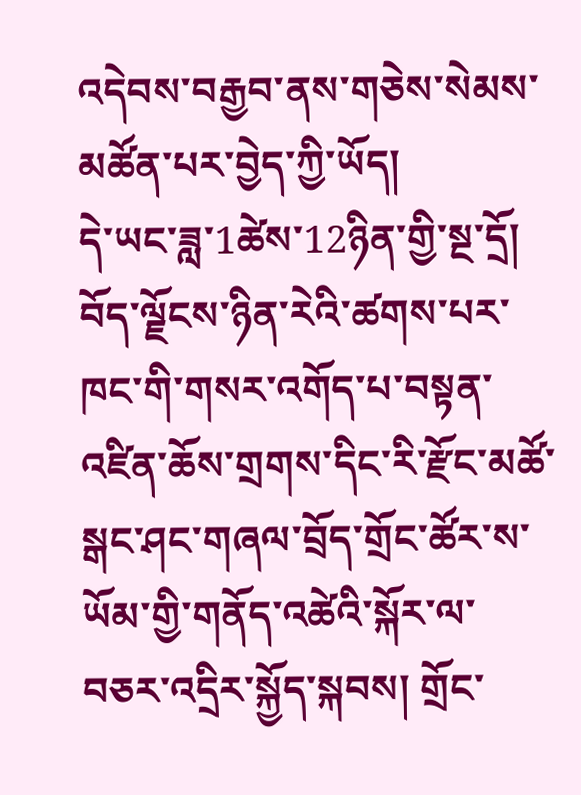འདེབས་བརྒྱབ་ནས་གཅེས་སེམས་མཚོན་པར་བྱེད་ཀྱི་ཡོད།
དེ་ཡང་ཟླ་1ཚེས་12ཉིན་གྱི་སྔ་དྲོ། བོད་ལྗོངས་ཉིན་རེའི་ཚགས་པར་ཁང་གི་གསར་འགོད་པ་བསྟན་འཛིན་ཆོས་གྲགས་དིང་རི་རྫོང་མཚོ་སྒང་ཤང་གཞལ་བྲོད་གྲོང་ཚོར་ས་ཡོམ་གྱི་གནོད་འཚེའི་སྐོར་ལ་བཅར་འདྲིར་སྐྱོད་སྐབས། གྲོང་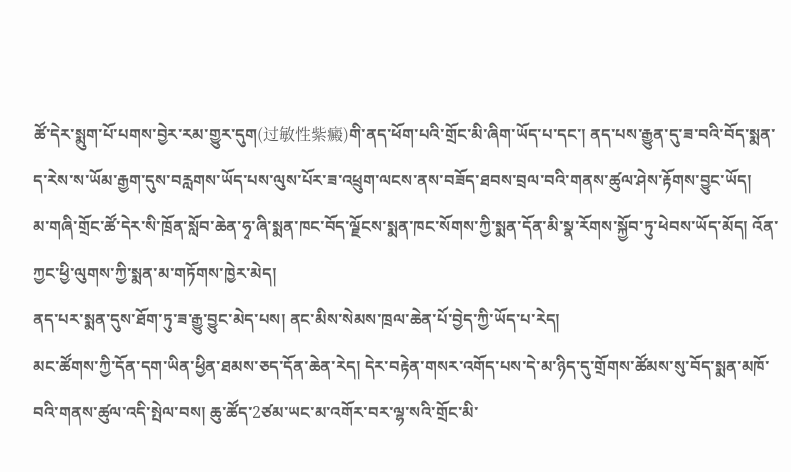ཚོ་དེར་སྨུག་པོ་པགས་བྱེར་རམ་གྱུར་དུག(过敏性紫癜)གི་ནད་ཕོག་པའི་གྲོང་མི་ཞིག་ཡོད་པ་དང་། ནད་པས་རྒྱུན་དུ་ཟ་བའི་བོད་སྨན་ད་རེས་ས་ཡོམ་རྒྱག་དུས་བརླགས་ཡོད་པས་ལུས་པོར་ཟ་འཕྲུག་ལངས་ནས་བཟོད་ཐབས་བྲལ་བའི་གནས་ཚུལ་ཤེས་རྟོགས་བྱུང་ཡོད།
མ་གཞི་གྲོང་ཚོ་དེར་སི་ཁྲོན་སློབ་ཆེན་ཧྭ་ཞི་སྨན་ཁང་བོད་ལྗོངས་སྨན་ཁང་སོགས་ཀྱི་སྨན་དོན་མི་སྣ་རོགས་སྐྱོབ་ཏུ་ཕེབས་ཡོད་མོད། འོན་ཀྱང་ཕྱི་ལུགས་ཀྱི་སྨན་མ་གཏོགས་ཁྱེར་མེད།
ནད་པར་སྨན་དུས་ཐོག་ཏུ་ཟ་རྒྱུ་བྱུང་མེད་པས། ནང་མིས་སེམས་ཁྲལ་ཆེན་པོ་བྱེད་ཀྱི་ཡོད་པ་རེད།
མང་ཚོགས་ཀྱི་དོན་དག་ཡིན་ཕྱིན་ཐམས་ཅད་དོན་ཆེན་རེད། དེར་བརྟེན་གསར་འགོད་པས་དེ་མ་ཉིད་དུ་གྲོགས་ཚོམས་སུ་བོད་སྨན་མཁོ་བའི་གནས་ཚུལ་འདི་སྤེལ་བས། ཆུ་ཚོད་2ཙམ་ཡང་མ་འགོར་བར་ལྷ་སའི་གྲོང་མི་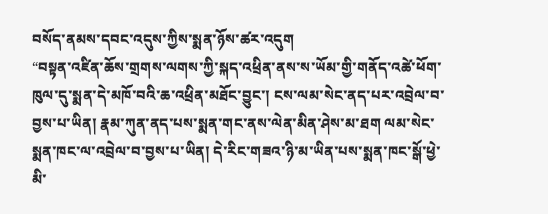བསོད་ནམས་དབང་འདུས་ཀྱིས་སྨན་ཉོས་ཚར་འདུག
“བསྟན་འཛིན་ཆོས་གྲགས་ལགས་ཀྱི་སྐད་འཕྲིན་ནས་ས་ཡོམ་གྱི་གནོད་འཚེ་ཕོག་ཁུལ་དུ་སྨན་དེ་མཁོ་བའི་ཆ་འཕྲིན་མཐོང་བྱུང་། ངས་ལམ་སེང་ནད་པར་འབྲེལ་བ་བྱས་པ་ཡིན། རྣམ་ཀུན་ནད་པས་སྨན་གང་ནས་ལེན་མིན་ཤེས་མ་ཐག ལམ་སེང་སྨན་ཁང་ལ་འབྲེལ་བ་བྱས་པ་ཡིན། དེ་རིང་གཟའ་ཉི་མ་ཡིན་པས་སྨན་ཁང་སྒོ་ཕྱེ་མི་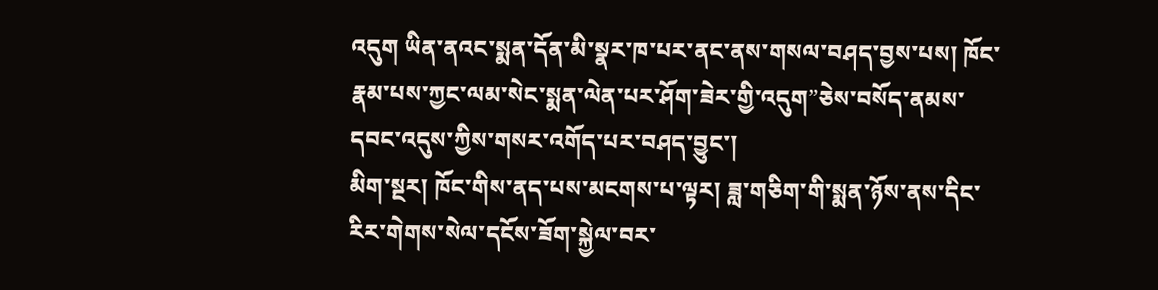འདུག ཡིན་ནའང་སྨན་དོན་མི་སྣར་ཁ་པར་ནང་ནས་གསལ་བཤད་བྱས་པས། ཁོང་རྣམ་པས་ཀྱང་ལམ་སེང་སྨན་ལེན་པར་ཤོག་ཟེར་གྱི་འདུག”ཅེས་བསོད་ནམས་དབང་འདུས་ཀྱིས་གསར་འགོད་པར་བཤད་བྱུང་།
མིག་སྔར། ཁོང་གིས་ནད་པས་མངགས་པ་ལྟར། ཟླ་གཅིག་གི་སྨན་ཉོས་ནས་དིང་རིར་གེགས་སེལ་དངོས་ཟོག་སྐྱེལ་བར་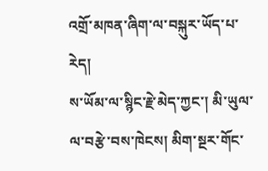འགྲོ་མཁན་ཞིག་ལ་བསྐུར་ཡོད་པ་རེད།
ས་ཡོམ་ལ་སྙིང་རྗེ་མེད་ཀྱང་། མི་ཡུལ་ལ་བརྩེ་བས་ཁེངས། མིག་སྔར་གོང་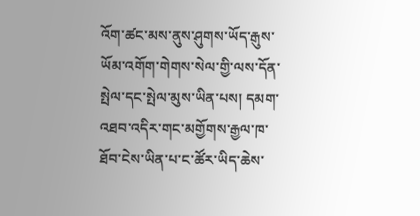འོག་ཚང་མས་ནུས་ཤུགས་ཡོད་རྒུས་ཡོམ་འགོག་གེགས་སེལ་གྱི་ལས་དོན་སྤེལ་དང་སྤེལ་མུས་ཡིན་པས། དམག་འཐབ་འདིར་གང་མགྱོགས་རྒྱལ་ཁ་ཐོབ་ངེས་ཡིན་པ་ང་ཚོར་ཡིད་ཆེས་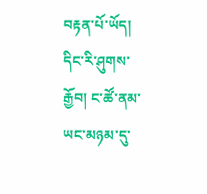བརྟན་པོ་ཡོད།
དིང་རི་ཤུགས་རྒྱོབ། ང་ཚོ་ནམ་ཡང་མཉམ་དུ་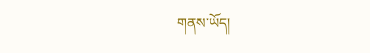གནས་ཡོད།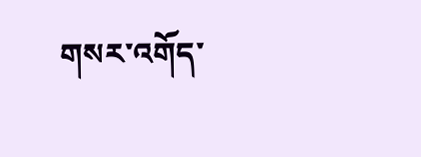གསར་འགོད་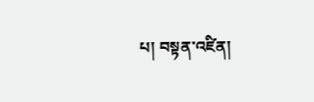པ། བསྟན་འཛིན།